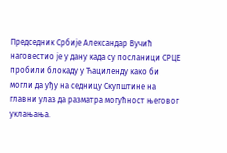Председник Србије Александар Вучић наговестио је у дану када су посланици СРЦЕ пробили блокаду у Ћациленду како би могли да уђу на седницу Скупштине на главни улаз да разматра могућност његовог уклањања.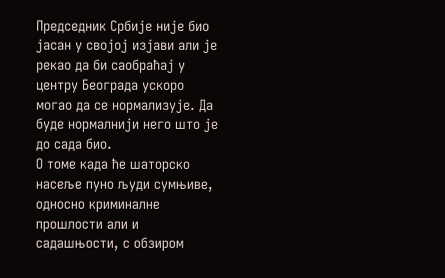Председник Србије није био јасан у својој изјави али је рекао да би саобраћај у центру Београда ускоро могао да се нормализује. Да буде нормалнији него што је до сада био.
О томе када ће шаторско насеље пуно људи сумњиве, односно криминалне прошлости али и садашњости, с обзиром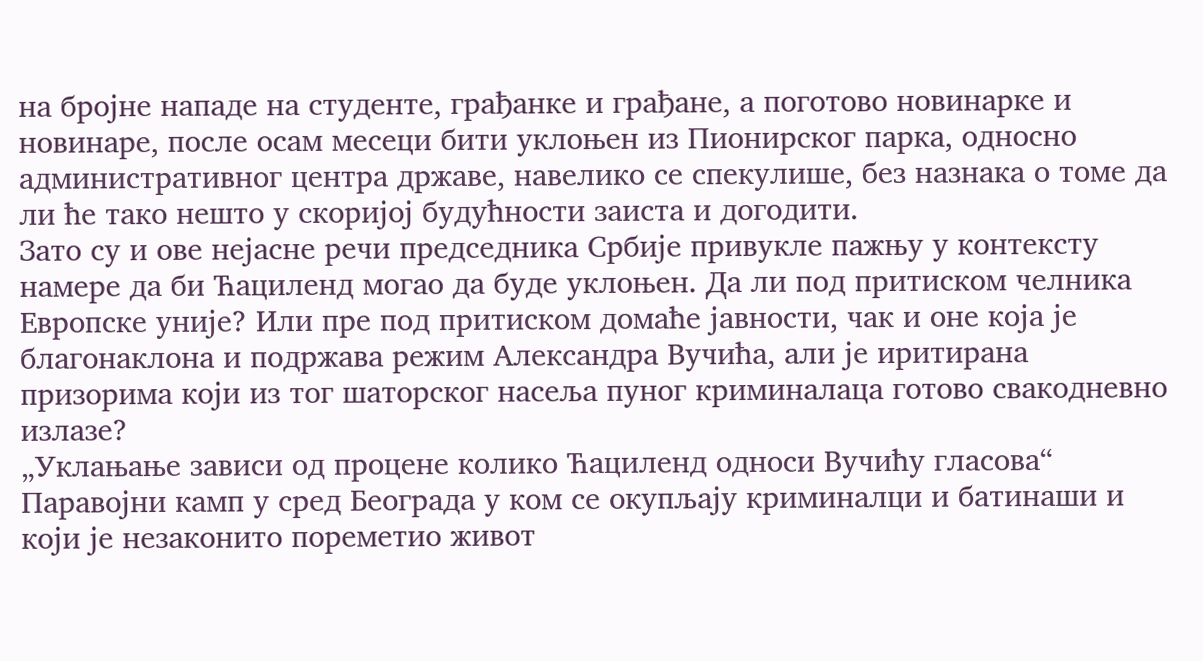на бројне нападе на студенте, грађанке и грађане, а поготово новинарке и новинаре, после осам месеци бити уклоњен из Пионирског парка, односно административног центра државе, навелико се спекулише, без назнака о томе да ли ће тако нешто у скоријој будућности заиста и догодити.
Зато су и ове нејасне речи председника Србије привукле пажњу у контексту намере да би Ћациленд могао да буде уклоњен. Да ли под притиском челника Европске уније? Или пре под притиском домаће јавности, чак и оне која је благонаклона и подржава режим Александра Вучића, али је иритирана призорима који из тог шаторског насеља пуног криминалаца готово свакодневно излазе?
„Уклањање зависи од процене колико Ћациленд односи Вучићу гласова“
Паравојни камп у сред Београда у ком се окупљају криминалци и батинаши и који је незаконито пореметио живот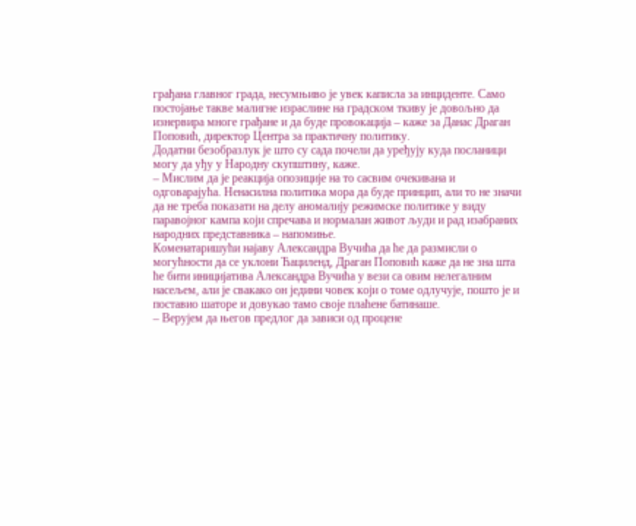грађана главног града, несумњиво је увек каписла за инциденте. Само постојање такве малигне израслине на градском ткиву је довољно да изнервира многе грађане и да буде провокација – каже за Данас Драган Поповић, директор Центра за практичну политику.
Додатни безобразлук је што су сада почели да уређују куда посланици могу да уђу у Народну скупштину, каже.
– Мислим да је реакција опозиције на то сасвим очекивана и одговарајућа. Ненасилна политика мора да буде принцип, али то не значи да не треба показати на делу аномалију режимске политике у виду паравојног кампа који спречава и нормалан живот људи и рад изабраних народних представника – напомиње.
Коменатаришући најаву Александра Вучића да ће да размисли о могућности да се уклони Ћациленд, Драган Поповић каже да не зна шта ће бити иницијатива Александра Вучића у вези са овим нелегалним насељем, али је свакако он једини човек који о томе одлучује, пошто је и поставио шаторе и довукао тамо своје плаћене батинаше.
– Верујем да његов предлог да зависи од процене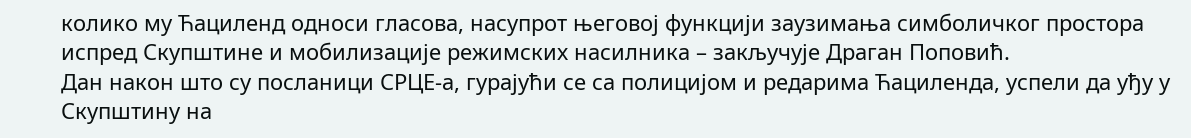колико му Ћациленд односи гласова, насупрот његовој функцији заузимања симболичког простора испред Скупштине и мобилизације режимских насилника – закључује Драган Поповић.
Дан након што су посланици СРЦЕ-а, гурајући се са полицијом и редарима Ћациленда, успели да уђу у Скупштину на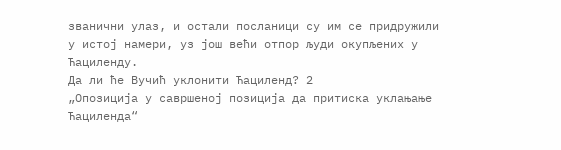званични улаз, и остали посланици су им се придружили у истој намери, уз још већи отпор људи окупљених у Ћациленду.
Да ли ће Вучић уклонити Ћациленд? 2
„Опозиција у савршеној позиција да притиска уклањање Ћациленда“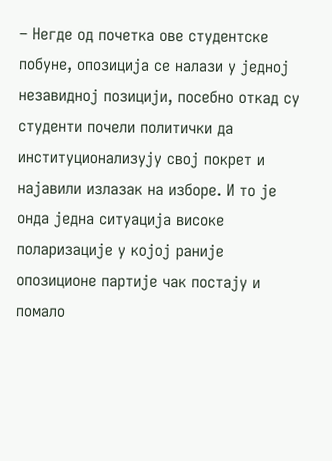– Негде од почетка ове студентске побуне, опозиција се налази у једној незавидној позицији, посебно откад су студенти почели политички да институционализују свој покрет и најавили излазак на изборе. И то је онда једна ситуација високе поларизације у којој раније опозиционе партије чак постају и помало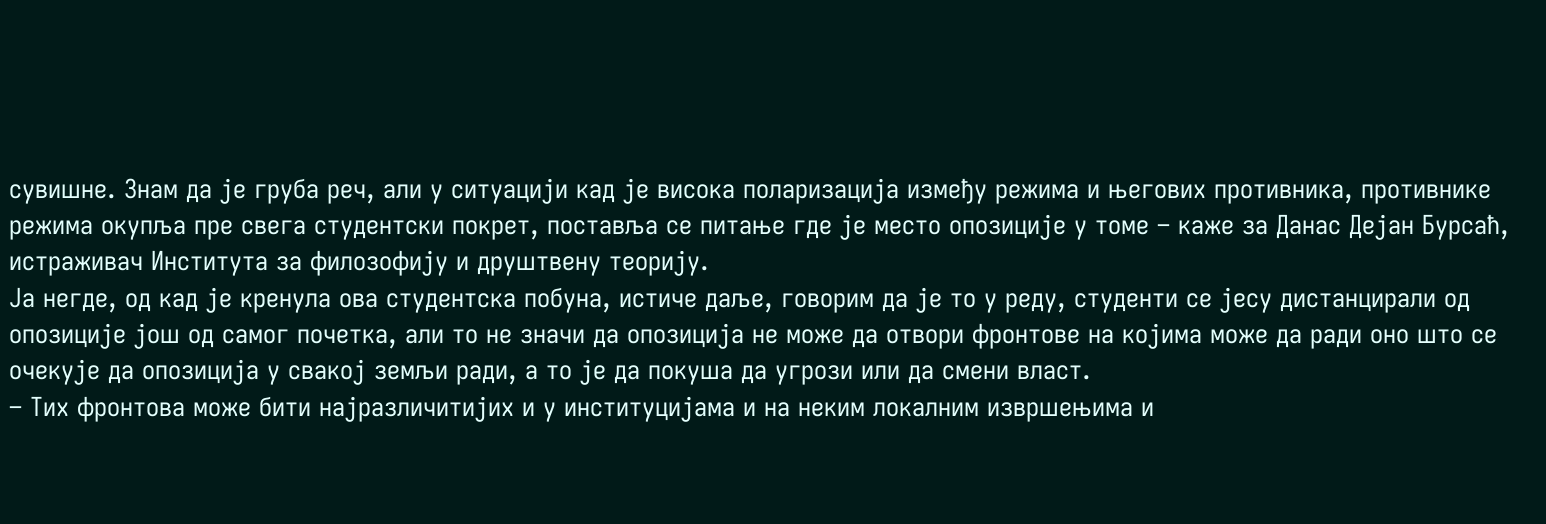сувишне. Знам да је груба реч, али у ситуацији кад је висока поларизација између режима и његових противника, противнике режима окупља пре свега студентски покрет, поставља се питање где је место опозиције у томе – каже за Данас Дејан Бурсаћ, истраживач Института за филозофију и друштвену теорију.
Ја негде, од кад је кренула ова студентска побуна, истиче даље, говорим да је то у реду, студенти се јесу дистанцирали од опозиције још од самог почетка, али то не значи да опозиција не може да отвори фронтове на којима може да ради оно што се очекује да опозиција у свакој земљи ради, а то је да покуша да угрози или да смени власт.
– Тих фронтова може бити најразличитијих и у институцијама и на неким локалним извршењима и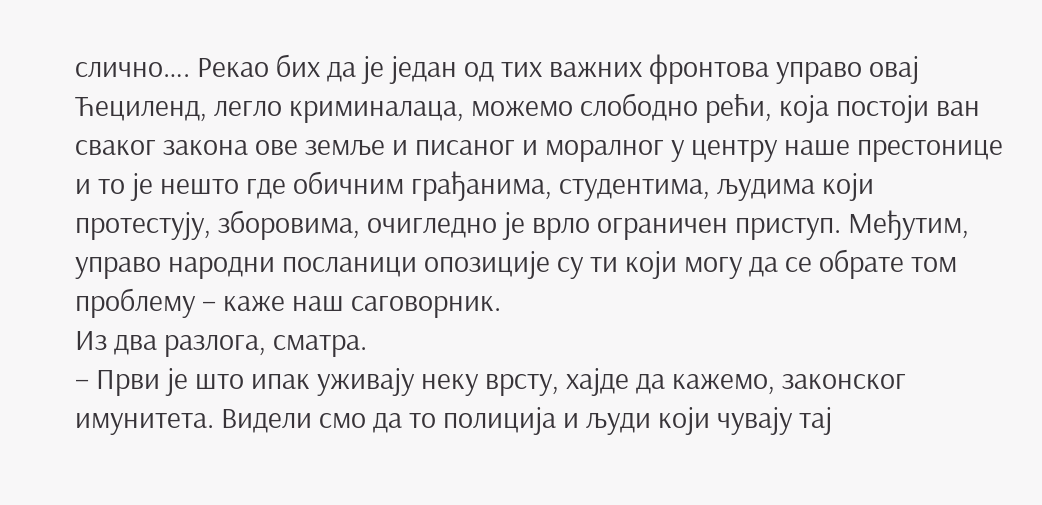слично…. Рекао бих да је један од тих важних фронтова управо овај Ћециленд, легло криминалаца, можемо слободно рећи, која постоји ван сваког закона ове земље и писаног и моралног у центру наше престонице и то је нешто где обичним грађанима, студентима, људима који протестују, зборовима, очигледно је врло ограничен приступ. Међутим, управо народни посланици опозиције су ти који могу да се обрате том проблему – каже наш саговорник.
Из два разлога, сматра.
– Први је што ипак уживају неку врсту, хајде да кажемо, законског имунитета. Видели смо да то полиција и људи који чувају тај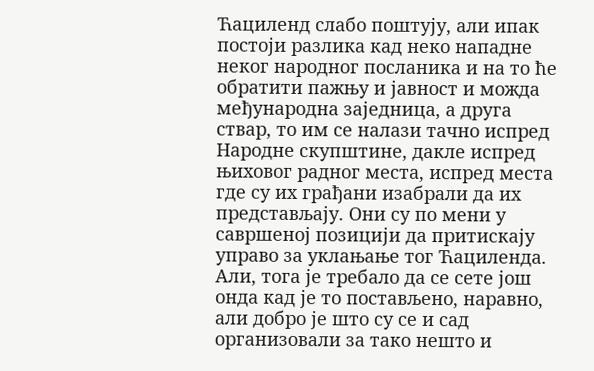Ћациленд слабо поштују, али ипак постоји разлика кад неко нападне неког народног посланика и на то ће обратити пажњу и јавност и можда међународна заједница, а друга ствар, то им се налази тачно испред Народне скупштине, дакле испред њиховог радног места, испред места где су их грађани изабрали да их представљају. Они су по мени у савршеној позицији да притискају управо за уклањање тог Ћациленда. Али, тога је требало да се сете још онда кад је то постављено, наравно, али добро је што су се и сад организовали за тако нешто и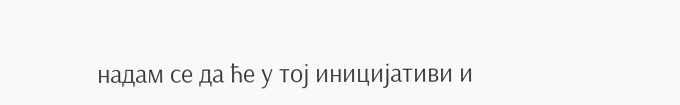надам се да ће у тој иницијативи и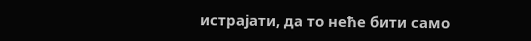истрајати, да то неће бити само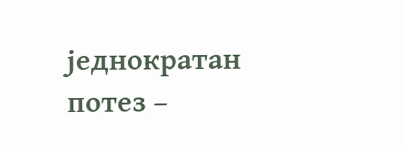једнократан потез –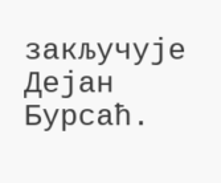закључује Дејан Бурсаћ.